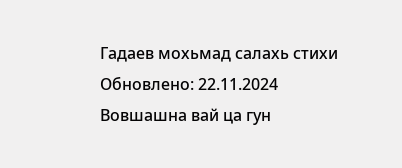Гадаев мохьмад салахь стихи
Обновлено: 22.11.2024
Вовшашна вай ца гун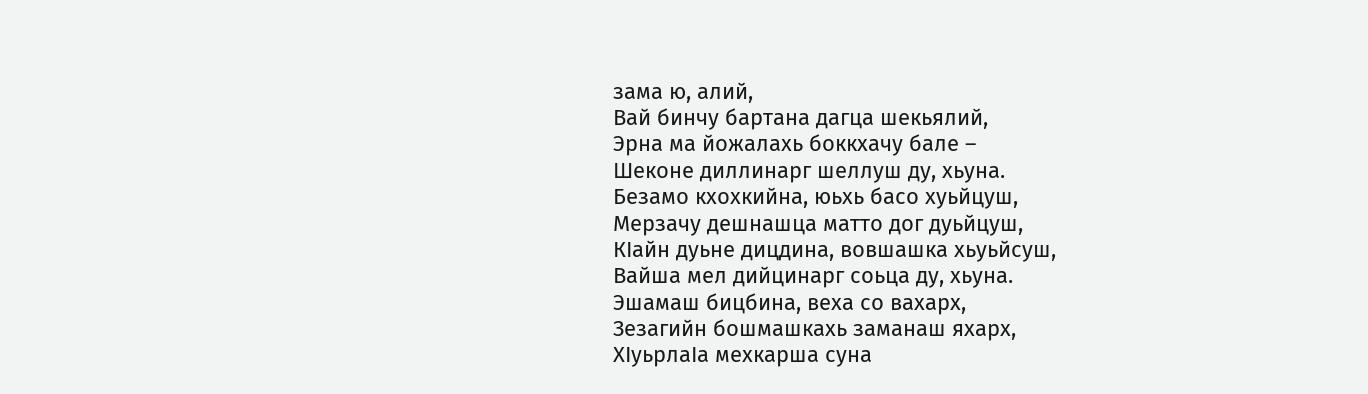зама ю, алий,
Вай бинчу бартана дагца шекьялий,
Эрна ма йожалахь боккхачу бале –
Шеконе диллинарг шеллуш ду, хьуна.
Безамо кхохкийна, юьхь басо хуьйцуш,
Мерзачу дешнашца матто дог дуьйцуш,
КIайн дуьне дицдина, вовшашка хьуьйсуш,
Вайша мел дийцинарг соьца ду, хьуна.
Эшамаш бицбина, веха со вахарх,
Зезагийн бошмашкахь заманаш яхарх,
ХIуьрлаIа мехкарша суна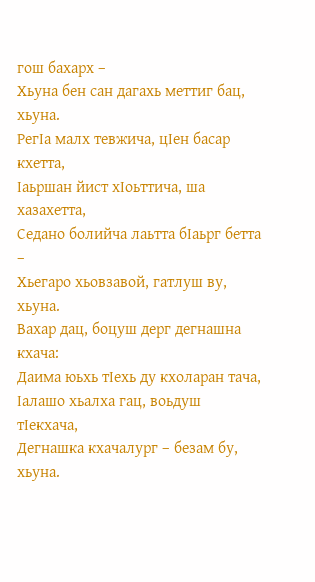гош бахарх –
Хьуна бен сан дагахь меттиг бац, хьуна.
РегIа малх тевжича, цIен басар кхетта,
Iаьршан йист хIоьттича, ша хазахетта,
Седано болийча лаьтта бIаьрг бетта –
Хьегаро хьовзавой, гатлуш ву, хьуна.
Вахар дац, боцуш дерг дегнашна кхача:
Даима юьхь тIехь ду кхоларан тача,
Iалашо хьалха гац, воьдуш тIекхача,
Дегнашка кхачалург – безам бу, хьуна.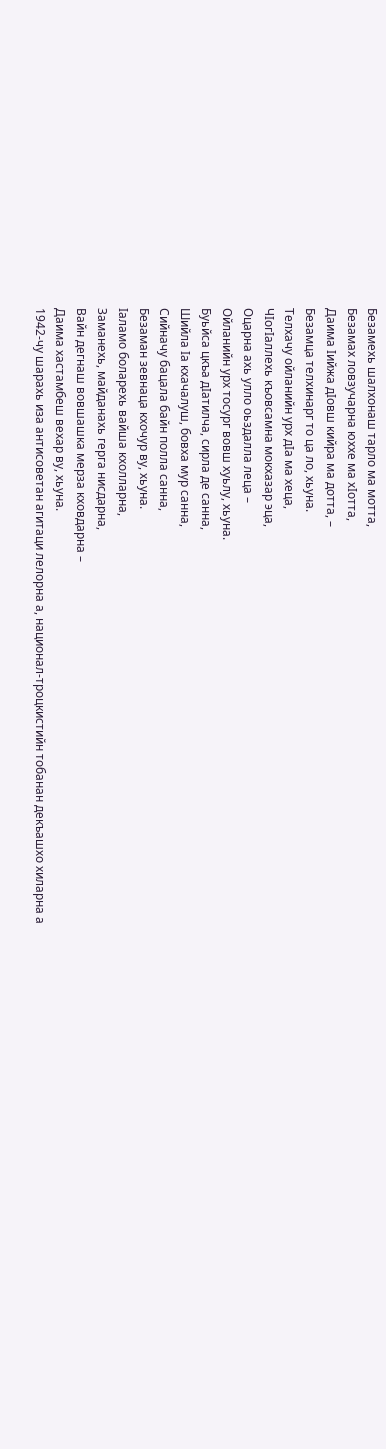Безамехь шалхонаш тарло ма мотта,
Безамах ловзучарна юххе ма хIотта,
Даима Iийжа дIовш кийра ма дотта, –
Безамца телхинарг то ца ло, хьуна.
Телхачу ойланийн урх дIа ма хеца,
ЧIогIаллехь къовсамна мокхазар эца,
Оцарна ахь улло оьздалла леца –
Ойланийн урх тосург вовш хуьлу, хьуна.
Буьйса цкъа дIатилча, сирла де санна,
Шийла Iа кхачалуш, бовха мур санна,
Сийначу бацала байн полла санна,
Безаман зевнаца кхочур ву, хьуна.
Iаламо боларехь вайша кхолларна,
Заманехь, майданахь герга нисдарна,
Вайн дегнаш вовшашка мерза кховдарна –
Даима хастамбеш вехар ву, хьуна.
1942-чу шарахь иза антисоветан агитаци лелорна а, национал-троцкистийн тобанан декъашхо хиларна а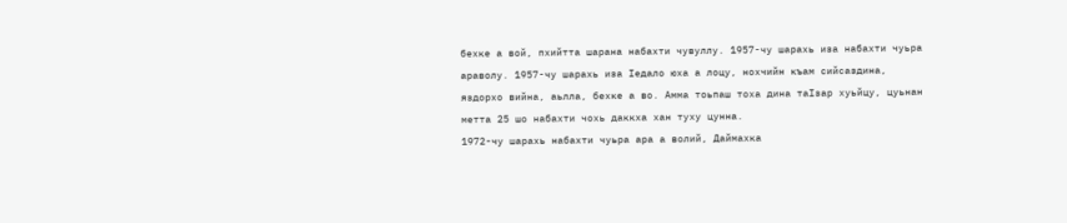бехке а вой, пхийтта шарана набахти чувуллу. 1957-чу шарахь иза набахти чуьра араволу. 1957-чу шарахь иза Iедало юха а лоцу, нохчийн къам сийсаздина, яздорхо вийна, аьлла, бехке а во. Амма тоьпаш тоха дина таIзар хуьйцу, цуьнан метта 25 шо набахти чохь даккха хан туху цунна.
1972-чу шарахь набахти чуьра ара а волий, Даймахка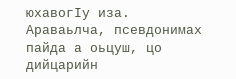юхавогIу иза. Араваьлча, псевдонимах пайда а оьцуш, цо дийцарийн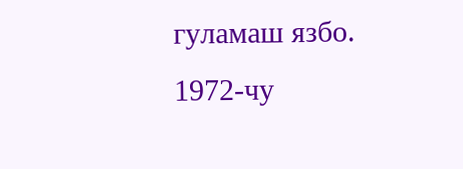гуламаш язбо. 1972-чу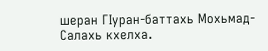шеран ГIуран-баттахь Мохьмад-Салахь кхелха.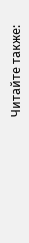Читайте также: